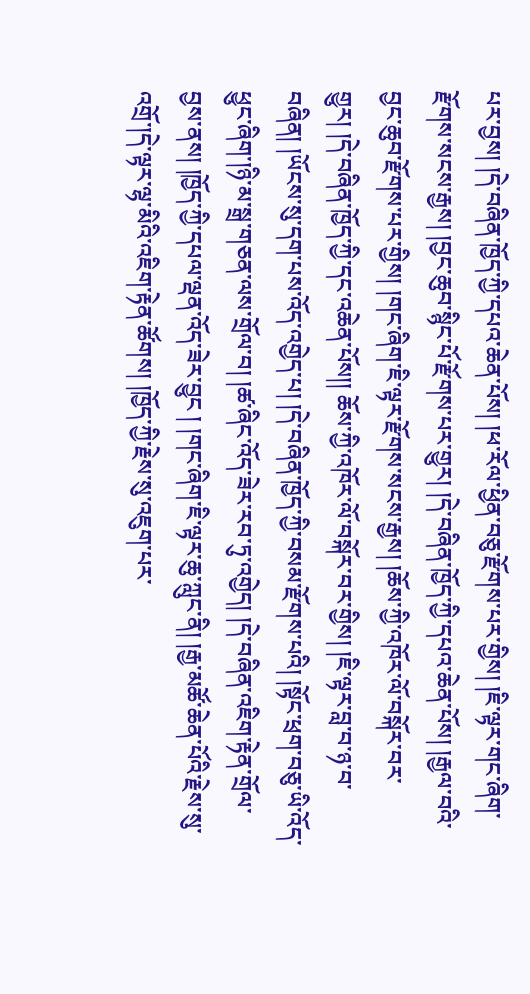པར་བྱས། །དེ་བཞིན་ཁྱོད་ཀྱི་དཔའ་ཆེན་པོས། །ཕ་རོལ་ཕྱིན་བཅུ་རྫོགས་པར་གྱིས། །ཇི་ལྟར་གང་ཞིག་རྫོགས་སངས་རྒྱས། །བྱང་ཆུབ་སྙིང་པོ་རྫོགས་པར་གྱུར། །དེ་བཞིན་ཁྱོད་ཀྱི་དཔའ་ཆེན་པོས། །རྒྱལ་བའི་བྱང་ཆུབ་རྫོགས་པར་གྱིས། །གང་ཞིག་ཇི་ལྟར་རྫོགས་སངས་རྒྱས། །ཆོས་ཀྱི་འཁོར་ལོ་བསྐོར་བར་གྱུར། །དེ་བཞིན་ཁྱོད་ཀྱི་དང་འཆེན་པོས།། ཆོས་ཀྱི་འཁོར་ལོ་བསྐོར་བར་གྱིས། །ཇི་ལྟར་བླ་བ་ཉ་བ་བཞིན། །ཡོངས་སུ་དག་པས་འོད་འགྱེད་པ། །དེ་བཞིན་ཁྱོད་ཀྱི་བསམ་རྫོགས་པའི། །སྟོང་ཕྲག་བཅུ་ཡི་འོད་ཕྱུང་ཞིག་།ཉི་མ་སྒྲ་གཅན་ལས་གྲོལ་བ། །ཚ་ཞིང་འོད་ཟེར་རབ་ཏུ་འགྱེད། །དེ་བཞིན་འཇིག་རྟེན་གྲོལ་བྱས་ནས། །ཁྱོད་ཀྱི་དཔལ་ལྡན་འོད་ཟེར་བྱུང ། །གང་ཞིག་ཇི་ལྟར་ཆུ་ཀླུང་ནི། །རྒྱ་མཚོ་ཆེན་པོའི་རྗེས་སུ་འགྲོ་།དེ་ལྟར་ལྷ་མིའི་འཇིག་རྟེན་ཚོགས། །ཁྱོད་ཀྱི་རྗེས་སུ་འཇུག་པར་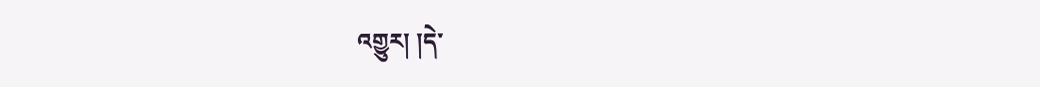འགྱུར། །དེ་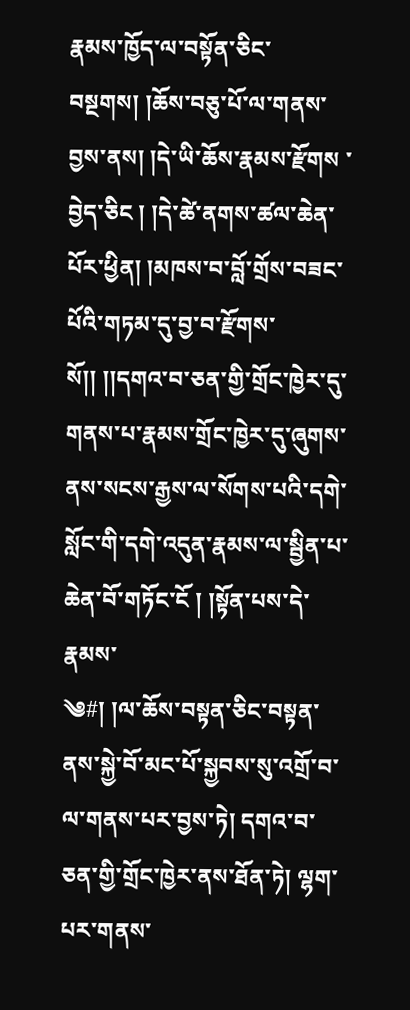རྣམས་ཁྱོད་ལ་བསྟོན་ཅིང་བསྔགས། །ཆོས་བཅུ་པོ་ལ་གནས་བྱས་ནས། །དེ་ཡི་ཆོས་རྣམས་རྫོགས ་བྱེད་ཅིང ། །དེ་ཚེ་ནགས་ཚལ་ཆེན་པོར་ཕྱིན། །མཁས་བ་བློ་གྲོས་བཟང་པོའི་གཏམ་དུ་བྱ་བ་རྫོགས་སོ།། །།དགའ་བ་ཅན་གྱི་གྲོང་ཁྱེར་དུ་གནས་པ་རྣམས་གྲོང་ཁྱེར་དུ་ཞུགས་ནས་སངས་རྒྱས་ལ་སོགས་པའི་དགེ་སློང་གི་དགེ་འདུན་རྣམས་ལ་སྦྱིན་པ་ཆེན་བོ་གཏོང་ངོ ། །སྟོན་པས་དེ་རྣམས་
༄#། །ལ་ཆོས་བསྟན་ཅིང་བསྟན་ནས་སྐྱེ་བོ་མང་པོ་སྐྱབས་སུ་འགྲོ་བ་ལ་གནས་པར་བྱས་ཏེ། དགའ་བ་ཅན་གྱི་གྲོང་ཁྱེར་ནས་ཐོན་ཏེ། ལྷག་པར་གནས་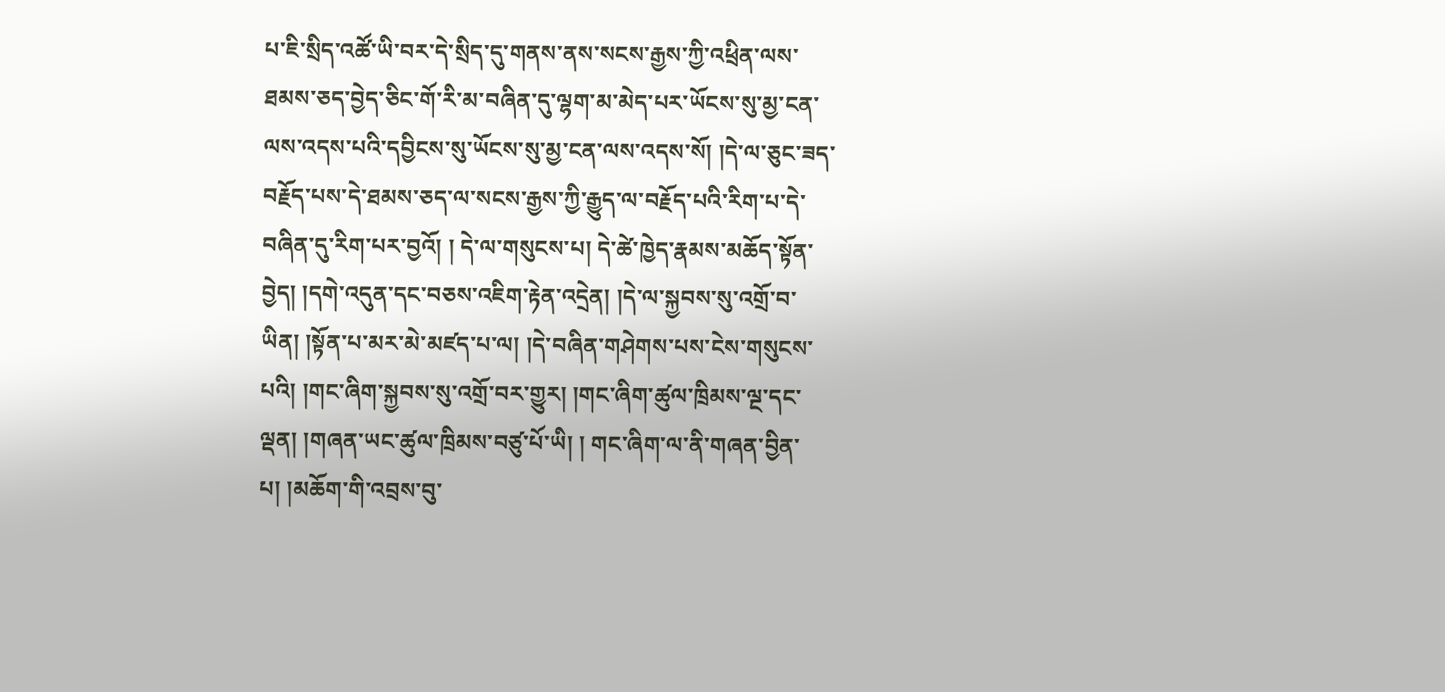པ་ཇི་སྲིད་འཚོ་ཡི་བར་དེ་སྲིད་དུ་གནས་ནས་སངས་རྒྱས་ཀྱི་འཕྲིན་ལས་ཐམས་ཅད་བྱེད་ཅིང་གོ་རི་མ་བཞིན་དུ་ལྷག་མ་མེད་པར་ཡོངས་སུ་མྱ་ངན་ལས་འདས་པའི་དབྱིངས་སུ་ཡོངས་སུ་མྱ་ངན་ལས་འདས་སོ། །དེ་ལ་ཅུང་ཟད་བརྗོད་པས་དེ་ཐམས་ཅད་ལ་སངས་རྒྱས་ཀྱི་རྒྱུད་ལ་བརྗོད་པའི་རིག་པ་དེ་བཞིན་དུ་རིག་པར་བྱའོ། ། དེ་ལ་གསུངས་པ། དེ་ཚེ་ཁྱེད་རྣམས་མཆོད་སྟོན་བྱེད། །དགེ་འདུན་དང་བཅས་འཇིག་རྟེན་འདྲེན། །དེ་ལ་སྐྱབས་སུ་འགྲོ་བ་ཡིན། །སྟོན་པ་མར་མེ་མཛད་པ་ལ། །དེ་བཞིན་གཤེགས་པས་ངེས་གསུངས་པའི། །གང་ཞིག་སྐྱབས་སུ་འགྲོ་བར་གྱུར། །གང་ཞིག་ཚུལ་ཁྲིམས་ལྔ་དང་ལྡན། །གཞན་ཡང་ཚུལ་ཁྲིམས་བཙུ་པོ་ཡི། ། གང་ཞིག་ལ་ནི་གཞན་བྱིན་པ། །མཆོག་གི་འབྲས་བུ་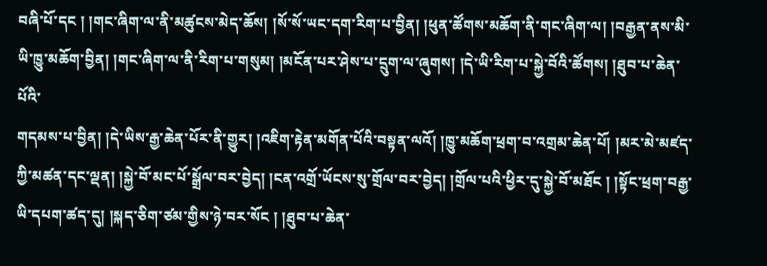བཞི་པོ་དང ། །གང་ཞིག་ལ་ནི་མཚུངས་མེད་ཆོས། །སོ་སོ་ཡང་དག་རིག་པ་བྱིན། །ཕུན་ཚོགས་མཆོག་ནི་གང་ཞིག་ལ། །བརྒྱན་ནས་མི་ཡི་ཁྱུ་མཆོག་བྱིན། །གང་ཞིག་ལ་ནི་རིག་པ་གསུམ། །མངོན་པར་ཤེས་པ་དྲུག་ལ་ཞུགས། །དེ་ཡི་རིག་པ་སྐྱེ་བོའི་ཚོགས། །ཐུབ་པ་ཆེན་པོའི་
གདམས་པ་བྱིན། །དེ་ཡིས་རྒྱ་ཆེན་པོར་ནི་གྱུར། །འཇིག་རྟེན་མགོན་པོའི་བསྟན་ལའོ། །ཁྱུ་མཆོག་ཕྲག་བ་འགྲམ་ཆེན་པོ། །མར་མེ་མཛད་ཀྱི་མཚན་དང་ལྡན། །སྐྱེ་བོ་མང་པོ་སྒྲོལ་བར་བྱེད། །ངན་འགྲོ་ཡོངས་སུ་གྲོལ་བར་བྱེད། །གྲོལ་པའི་ཕྱིར་དུ་སྐྱེ་བོ་མཐོང ། །སྟོང་ཕྲག་བརྒྱ་ཡི་དཔག་ཚད་དུ། །སྐད་ཅིག་ཙམ་གྱིས་ཉེ་བར་སོང ། །ཐུབ་པ་ཆེན་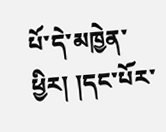པོ་དེ་མཁྱེན་ཕྱིར། །དང་པོར་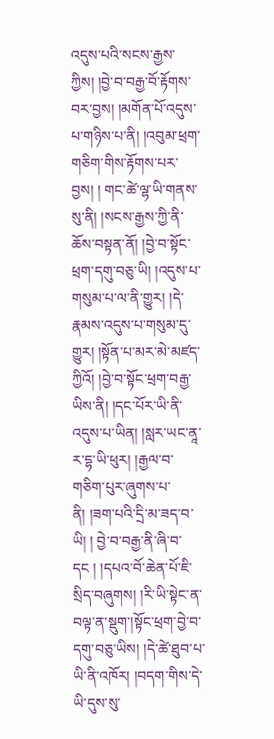འདུས་པའི་སངས་རྒྱས་ཀྱིས། །བྱེ་བ་བརྒྱ་བོ་རྟོགས་བར་བྱས། །མགོན་པོ་འདུས་པ་གཉིས་པ་ནི། །འབུམ་ཕྲག་གཅིག་གིས་རྟོགས་པར་བྱས། ། གང་ཚེ་ལྷ་ཡི་གནས་སུ་ནི། །སངས་རྒྱས་ཀྱི་ནི་ཆོས་བསྟན་ནོ། །བྱེ་བ་སྟོང་ཕྲག་དགུ་བཅུ་ཡི། །འདུས་པ་གསུམ་པ་ལ་ནི་གྱུར། །དེ་རྣམས་འདུས་པ་གསུམ་དུ་གྱུར། །སྟོན་པ་མར་མེ་མཛད་ཀྱིའོ། །བྱེ་བ་སྟོང་ཕྲག་བརྒྱ་ཡིས་ནི། །དང་པོར་ཡི་ནི་འདུས་པ་ཡིན། །སླར་ཡང་ནཱ་ར་དྷ་ཡི་ཕུར། །རྒྱལ་བ་གཅིག་པུར་ཞུགས་པ་ནི། །ཟག་པའི་དྲི་མ་ཟད་བ་ཡི། ། བྱེ་བ་བརྒྱ་ནི་ཞི་བ་དང ། །དཔའ་བོ་ཆེན་པོ་ཇི་སྲིད་བཞུགས། །རི་ཡི་སྟེང་ན་བལྟ་ན་སྡུག་།སྟོང་ཕྲག་བྱེ་བ་དགུ་བཅུ་ཡིས། །དེ་ཚེ་ཐུབ་པ་ཡི་ནི་འཁོར། །བདག་གིས་དེ་ཡི་དུས་སུ་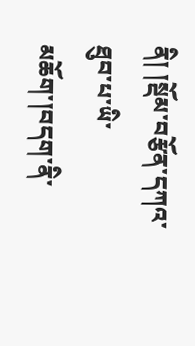ནི། །སྡོམ་བརྩོན་དཀའ་ཐུབ་པ་ཡི་མཆོག་།བདག་ནི་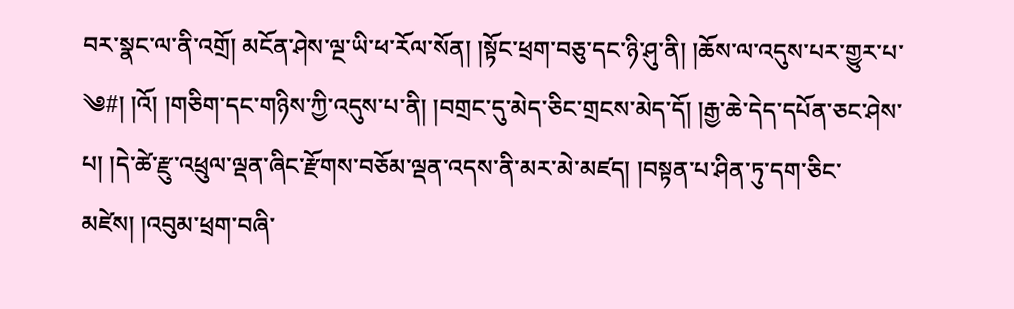བར་སྣང་ལ་ནི་འགྲོ། མངོན་ཤེས་ལྔ་ཡི་ཕ་རོལ་སོན། །སྟོང་ཕྲག་བཅུ་དང་ཉི་ཤུ་ནི། །ཆོས་ལ་འདུས་པར་གྱུར་པ་
༄#། །འོ། །གཅིག་དང་གཉིས་ཀྱི་འདུས་པ་ནི། །བགྲང་དུ་མེད་ཅིང་གྲངས་མེད་དོ། །རྒྱ་ཆེ་དེད་དཔོན་ཅང་ཤེས་པ། །དེ་ཚེ་རྫུ་འཕྲུལ་ལྡན་ཞིང་རྫོགས་བཅོམ་ལྡན་འདས་ནི་མར་མེ་མཛད། །བསྟན་པ་ཤིན་ཏུ་དག་ཅིང་མཛེས། །འབུམ་ཕྲག་བཞི་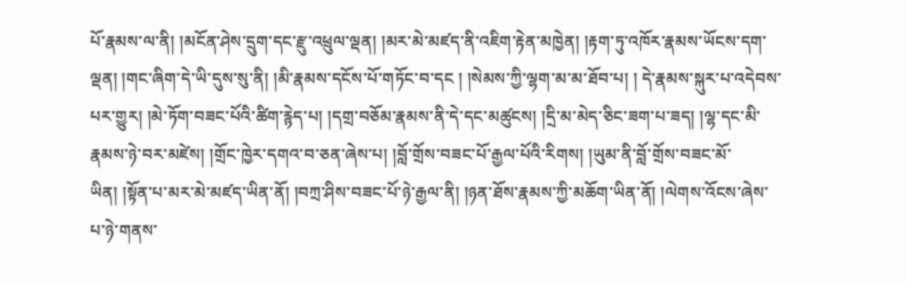པོ་རྣམས་ལ་ནི། །མངོན་ཤེས་དྲུག་དང་རྫུ་འཕྲུལ་ལྡན། །མར་མེ་མཛད་ནི་འཇིག་རྟེན་མཁྱེན། །རྟག་ཏུ་འཁོར་རྣམས་ཡོངས་དག་ལྡན། །གང་ཞིག་དེ་ཡི་དུས་སུ་ནི། །མི་རྣམས་དངོས་པོ་གཏོང་བ་དང ། །སེམས་ཀྱི་ལྷག་མ་མ་ཐོབ་པ། ། དེ་རྣམས་སྐུར་པ་འདེབས་པར་གྱུར། །མེ་ཏོག་བཟང་པོའི་ཚིག་རྙེད་པ། །དགྲ་བཅོམ་རྣམས་ནི་དེ་དང་མཚུངས། །དྲི་མ་མེད་ཅིང་ཟག་པ་ཟད། །ལྷ་དང་མི་རྣམས་ཉེ་བར་མཛེས། །གྲོང་ཁྱེར་དགའ་བ་ཅན་ཞེས་པ། །བློ་གྲོས་བཟང་པོ་རྒྱལ་པོའི་རིགས། །ཡུམ་ནི་བློ་གྲོས་བཟང་མོ་ཡིན། །སྟོན་པ་མར་མེ་མཛད་ཡིན་ནོ། །བཀྲ་ཤིས་བཟང་པོ་ཉེ་རྒྱལ་ནི། །ཉན་ཐོས་རྣམས་ཀྱི་མཆོག་ཡིན་ནོ། །ལེགས་འོངས་ཞེས་པ་ཉེ་གནས་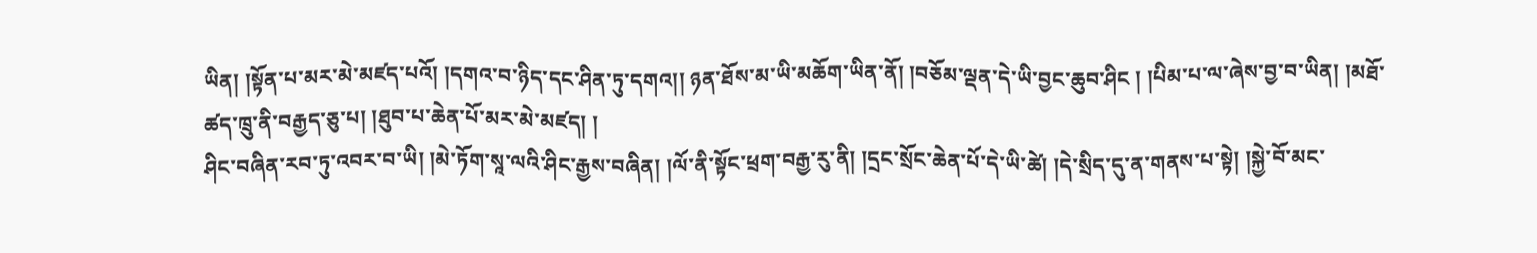ཡིན། །སྟོན་པ་མར་མེ་མཛད་པའོ། །དགའ་བ་ཉིད་དང་ཤིན་ཏུ་དགའ།། ཉན་ཐོས་མ་ཡི་མཆོག་ཡིན་ནོ། །བཅོམ་ལྡན་དེ་ཡི་བྱང་ཆུབ་ཤིང ། །པིམ་པ་ལ་ཞེས་བྱ་བ་ཡིན། །མཐོ་ཚད་ཁྲུ་ནི་བརྒྱད་ཅུ་པ། །ཐུབ་པ་ཆེན་པོ་མར་མེ་མཛད། །
ཤིང་བཞིན་རབ་ཏུ་འབར་བ་ཡི། །མེ་ཏོག་སཱ་ལའི་ཤིང་རྒྱས་བཞིན། །ལོ་ནི་སྟོང་ཕྲག་བརྒྱ་རུ་ནི། །དྲང་སྲོང་ཆེན་པོ་དེ་ཡི་ཚེ། །དེ་སྲིད་དུ་ན་གནས་པ་སྟེ། །སྐྱེ་བོ་མང་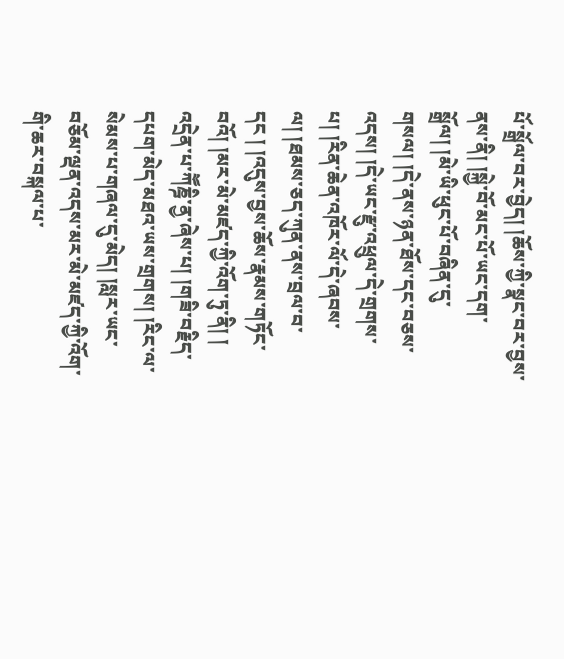པོ་སྒྲོལ་བར་བྱེད། །ཆོས་ཀྱི་སྣང་བར་བྱས་ནས་ནི། །སྐྱེ་བོ་མང་པོ་ཡང་དག་སྒྲོལ། །མེ་ཡི་ཕུང་པོ་བཞིན་དུ་གསལ། །དེ་ནས་ཉན་ཐོས་དང་བཅས་འདས། །དེ་ཡང་རྫུ་འཕྲུལ་དེ་གྲགས་པ། །རིན་ཆེན་འཁོར་ལོ་དེ་ཞབས་ལ། །ཐམས་ཅད་ཀུན་ནས་བྲལ་བ་དང ། །འདུས་བྱས་ཆོས་རྣམས་གཏོང་བའོ། །མར་མེ་མཛད་ཀྱི་འོག་ཏུ་ནི། ། འདྲེན་པ་ཀཽཎྜི་ནྱ་ཞེས་པ། །གཟི་བརྗིད་དཔག་མེད་མཐའ་ཡས་གྲགས། །རིང་ལ་སེམས་པ་གཞལ་དུ་མེད། །སླར་ཡང་བཅོམ་ལྡན་འདས་མར་མེ་མཛད་ཀྱི་འོག་གི་ཆར་བསྐལ་པ་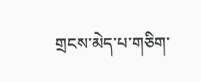གྲངས་མེད་པ་གཅིག་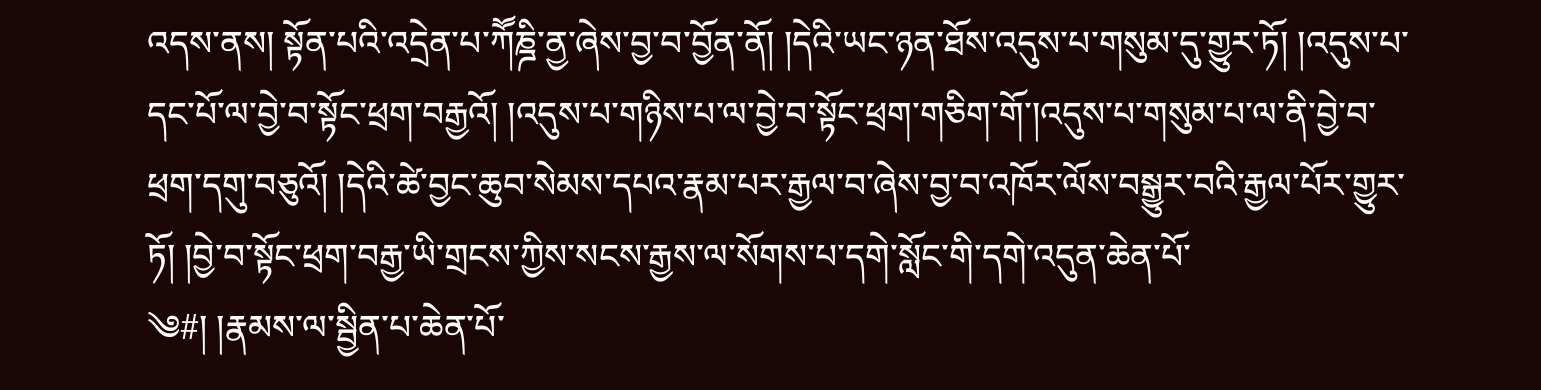འདས་ནས། སྟོན་པའི་འདྲེན་པ་ཀཽཎྜི་ནྱ་ཞེས་བྱ་བ་བྱོན་ནོ། །དེའི་ཡང་ཉན་ཐོས་འདུས་པ་གསུམ་དུ་གྱུར་ཏོ། །འདུས་པ་དང་པོ་ལ་བྱེ་བ་སྟོང་ཕྲག་བརྒྱའོ། །འདུས་པ་གཉིས་པ་ལ་བྱེ་བ་སྟོང་ཕྲག་གཅིག་གོ་།འདུས་པ་གསུམ་པ་ལ་ནི་བྱེ་བ་ཕྲག་དགུ་བཅུའོ། །དེའི་ཚེ་བྱང་ཆུབ་སེམས་དཔའ་རྣམ་པར་རྒྱལ་བ་ཞེས་བྱ་བ་འཁོར་ལོས་བསྒྱུར་བའི་རྒྱལ་པོར་གྱུར་ཏོ། །བྱེ་བ་སྟོང་ཕྲག་བརྒྱ་ཡི་གྲངས་ཀྱིས་སངས་རྒྱས་ལ་སོགས་པ་དགེ་སློང་གི་དགེ་འདུན་ཆེན་པོ་
༄#། །རྣམས་ལ་སྦྱིན་པ་ཆེན་པོ་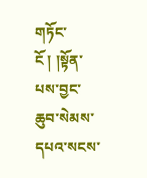གཏོང་ངོ ། །སྟོན་པས་བྱང་ཆུབ་སེམས་དཔའ་སངས་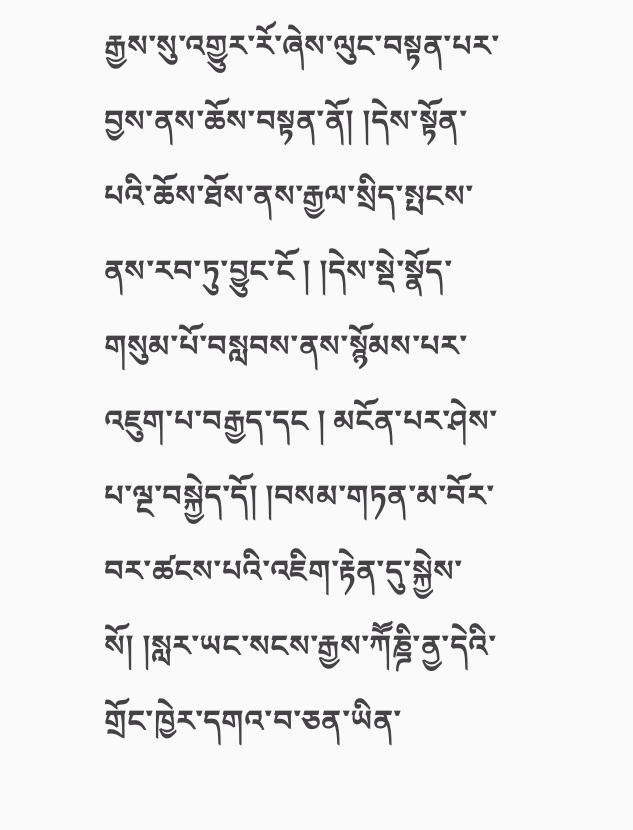རྒྱས་སུ་འགྱུར་རོ་ཞེས་ལུང་བསྟན་པར་བྱས་ནས་ཆོས་བསྟན་ནོ། །དེས་སྟོན་པའི་ཆོས་ཐོས་ནས་རྒྱལ་སྲིད་སྤངས་ནས་རབ་ཏུ་བྱུང་ངོ ། །དེས་སྡེ་སྣོད་གསུམ་པོ་བསླབས་ནས་སྙོམས་པར་འཇུག་པ་བརྒྱད་དང ། མངོན་པར་ཤེས་པ་ལྔ་བསྐྱེད་དོ། །བསམ་གཏན་མ་བོར་བར་ཚངས་པའི་འཇིག་རྟེན་དུ་སྐྱེས་སོ། །སླར་ཡང་སངས་རྒྱས་ཀཽཎྜི་ནྱ་དེའི་གྲོང་ཁྱེར་དགའ་བ་ཅན་ཡིན་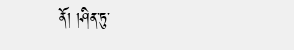ནོ། །ཤིན་ཏུ་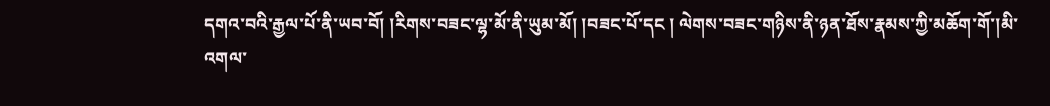དགའ་བའི་རྒྱལ་པོ་ནི་ཡབ་བོ། །རིགས་བཟང་ལྷ་མོ་ནི་ཡུམ་མོ། །བཟང་པོ་དང ། ལེགས་བཟང་གཉིས་ནི་ཉན་ཐོས་རྣམས་ཀྱི་མཆོག་གོ་།མི་འགལ་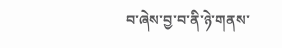བ་ཞེས་བྱ་བ་ནི་ཉེ་གནས་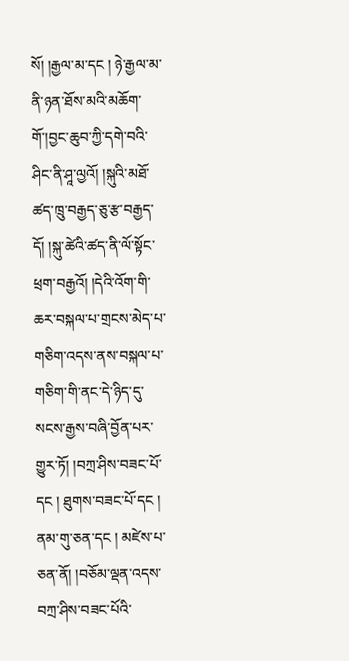སོ། །རྒྱལ་མ་དང ། ཉེ་རྒྱལ་མ་ནི་ཉན་ཐོས་མའི་མཆོག་གོ་།བྱང་ཆུབ་ཀྱི་དགེ་བའི་ཤིང་ནི་ཤཱ་ལྱའོ། །སྐུའི་མཐོ་ཚད་ཁྲུ་བརྒྱད་ཅུ་རྩ་བརྒྱད་དོ། །སྐུ་ཚེའི་ཚད་ནི་ལོ་སྟོང་ཕྲག་བརྒྱའོ། །དེའི་འོག་གི་ཆར་བསྐལ་པ་གྲངས་མེད་པ་གཅིག་འདས་ནས་བསྐལ་པ་གཅིག་གི་ནང་དེ་ཉིད་དུ་སངས་རྒྱས་བཞི་བྱོན་པར་གྱུར་ཏོ། །བཀྲ་ཤིས་བཟང་པོ་དང ། ཐུགས་བཟང་པོ་དང ། ནམ་གུ་ཅན་དང ། མཛེས་པ་ཅན་ནོ། །བཅོམ་ལྡན་འདས་བཀྲ་ཤིས་བཟང་པོའི་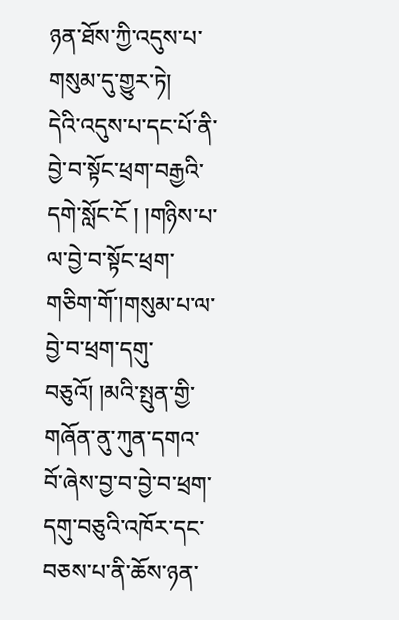ཉན་ཐོས་ཀྱི་འདུས་པ་གསུམ་དུ་གྱུར་ཏེ།
དེའི་འདུས་པ་དང་པོ་ནི་བྱེ་བ་སྟོང་ཕྲག་བརྒྱའི་དགེ་སློང་ངོ ། །གཉིས་པ་ལ་བྱེ་བ་སྟོང་ཕྲག་གཅིག་གོ་།གསུམ་པ་ལ་བྱེ་བ་ཕྲག་དགུ་བཅུའོ། །མའི་སྤུན་གྱི་གཞོན་ནུ་ཀུན་དགའ་བོ་ཞེས་བྱ་བ་བྱེ་བ་ཕྲག་དགུ་བཅུའི་འཁོར་དང་བཅས་པ་ནི་ཆོས་ཉན་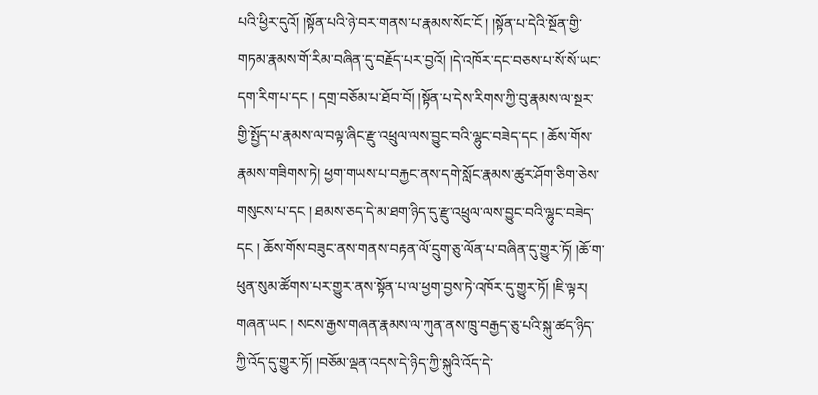པའི་ཕྱིར་དུའོ། །སྟོན་པའི་ཉེ་བར་གནས་པ་རྣམས་སོང་ངོ ། །སྟོན་པ་དེའི་སྔོན་གྱི་གཏམ་རྣམས་གོ་རིམ་བཞིན་དུ་བརྗོད་པར་བྱའོ། །དེ་འཁོར་དང་བཅས་པ་སོ་སོ་ཡང་དག་རིག་པ་དང ། དགྲ་བཅོམ་པ་ཐོབ་བོ། །སྟོན་པ་དེས་རིགས་ཀྱི་བུ་རྣམས་ལ་སྔར་གྱི་སྤྱོད་པ་རྣམས་ལ་བལྟ་ཞིང་རྫུ་འཕྲུལ་ལས་བྱུང་བའི་ལྷུང་བཟེད་དང ། ཆོས་གོས་རྣམས་གཟིགས་ཏེ། ཕྱག་གཡས་པ་བརྐྱང་ནས་དགེ་སློང་རྣམས་ཚུར་ཤོག་ཅིག་ཅེས་གསུངས་པ་དང ། ཐམས་ཅད་དེ་མ་ཐག་ཉིད་དུ་རྫུ་འཕྲུལ་ལས་བྱུང་བའི་ལྷུང་བཟེད་དང ། ཆོས་གོས་བཟུང་ནས་གནས་བརྟན་ལོ་དྲུག་ཅུ་ལོན་པ་བཞིན་དུ་གྱུར་ཏོ། །ཆོ་ག་ཕུན་སུམ་ཚོགས་པར་གྱུར་ནས་སྟོན་པ་ལ་ཕྱག་བྱས་ཏེ་འཁོར་དུ་གྱུར་ཏོ། །ཇི་ལྟར། གཞན་ཡང ། སངས་རྒྱས་གཞན་རྣམས་ལ་ཀུན་ནས་ཁྲུ་བརྒྱད་ཅུ་པའི་སྐུ་ཚད་ཉིད་ཀྱི་འོད་དུ་གྱུར་ཏོ། །བཅོམ་ལྡན་འདས་དེ་ཉིད་ཀྱི་སྐུའི་འོད་དེ་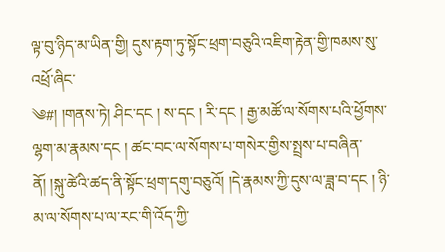ལྟ་བུ་ཉིད་མ་ཡིན་གྱི། དུས་རྟག་ཏུ་སྟོང་ཕྲག་བཅུའི་འཇིག་རྟེན་གྱི་ཁམས་སུ་འཕྲོ་ཞིང་
༄#། །གནས་ཏེ། ཤིང་དང ། ས་དང ། རི་དང ། རྒྱ་མཚོ་ལ་སོགས་པའི་ཕྱོགས་ལྷག་མ་རྣམས་དང ། ཚང་བང་ལ་སོགས་པ་གསེར་གྱིས་སྤྲས་པ་བཞིན་ནོ། །སྐུ་ཚེའི་ཚད་ནི་སྟོང་ཕྲག་དགུ་བཅུའོ། །དེ་རྣམས་ཀྱི་དུས་ལ་ཟླ་བ་དང ། ཉི་མ་ལ་སོགས་པ་ལ་རང་གི་འོད་ཀྱི་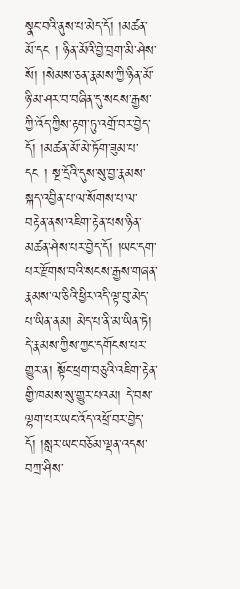སྣང་བའི་ནུས་པ་མེད་དོ། །མཚན་མོ་དང ། ཉིན་མོའི་བྱེ་བྲག་མི་ཤེས་སོ། །སེམས་ཅན་རྣམས་ཀྱི་ཉིན་མོ་ཉི་མ་ཤར་བ་བཞིན་དུ་སངས་རྒྱས་ཀྱི་འོད་ཀྱིས་རྟག་ཏུ་འགྲོ་བར་བྱེད་དོ། །མཚན་མོ་མེ་ཏོག་ཟུམ་པ་དང ། སྔ་དྲོའི་དུས་སུ་བྱ་རྣམས་སྐད་འབྱིན་པ་ལ་སོགས་པ་ལ་བརྟེན་ནས་འཇིག་རྟེན་པས་ཉིན་མཚན་ཤེས་པར་བྱེད་དོ། །ཡང་དག་པར་རྫོགས་བའི་སངས་རྒྱས་གཞན་རྣམས་ལ་ཅིའི་ཕྱིར་འདི་ལྟ་བུ་མེད་པ་ཡིན་ནམ། མེད་པ་ནི་མ་ཡིན་ཏེ། དེ་རྣམས་ཀྱིས་ཀྱང་དགོངས་པར་གྱུར་ན། སྟོང་ཕྲག་བཅུའི་འཇིག་རྟེན་གྱི་ཁམས་སུ་གྱུར་པའམ། དེ་བས་ལྷག་པར་ཡང་འོད་འཕྲོ་བར་བྱེད་དོ། །སླར་ཡང་བཅོམ་ལྡན་འདས་བཀྲ་ཤིས་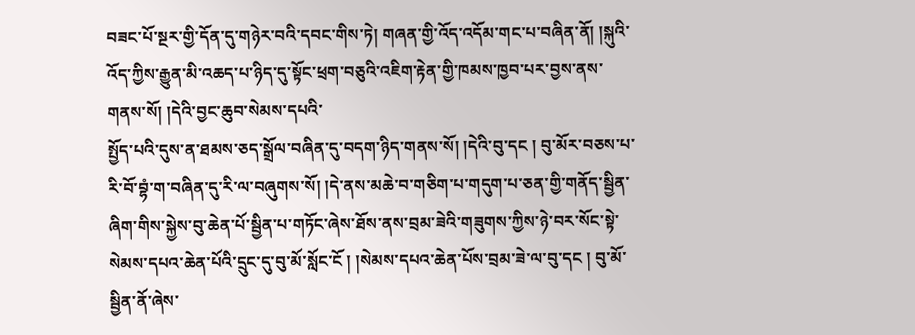བཟང་པོ་སྔར་གྱི་དོན་དུ་གཉེར་བའི་དབང་གིས་ཏེ། གཞན་གྱི་འོད་འདོམ་གང་པ་བཞིན་ནོ། །སྐུའི་འོད་ཀྱིས་རྒྱུན་མི་འཆད་པ་ཉིད་དུ་སྟོང་ཕྲག་བཅུའི་འཇིག་རྟེན་གྱི་ཁམས་ཁྱབ་པར་བྱས་ནས་གནས་སོ། །དེའི་བྱང་ཆུབ་སེམས་དཔའི་
སྤྱོད་པའི་དུས་ན་ཐམས་ཅད་སྒྲོལ་བཞིན་དུ་བདག་ཉིད་གནས་སོ། །དེའི་བུ་དང ། བུ་མོར་བཅས་པ་རི་བོ་བྷཾ་ག་བཞིན་དུ་རི་ལ་བཞུགས་སོ། །དེ་ནས་མཆེ་བ་གཅིག་པ་གདུག་པ་ཅན་གྱི་གནོད་སྦྱིན་ཞིག་གིས་སྐྱེས་བུ་ཆེན་པོ་སྦྱིན་པ་གཏོང་ཞེས་ཐོས་ནས་བྲམ་ཟེའི་གཟུགས་ཀྱིས་ཉེ་བར་སོང་སྟེ་སེམས་དཔའ་ཆེན་པོའི་དྲུང་དུ་བུ་མོ་སློང་ངོ ། །སེམས་དཔའ་ཆེན་པོས་བྲམ་ཟེ་ལ་བུ་དང ། བུ་མོ་སྦྱིན་ནོ་ཞེས་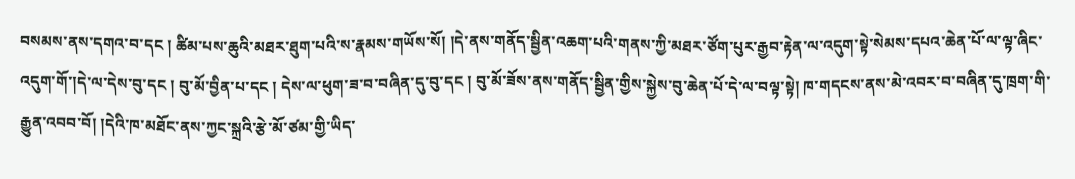བསམས་ནས་དགའ་བ་དང ། ཚིམ་པས་ཆུའི་མཐར་ཐུག་པའི་ས་རྣམས་གཡོས་སོ། །དེ་ནས་གནོད་སྦྱིན་འཆག་པའི་གནས་ཀྱི་མཐར་ཙོག་པུར་རྒྱབ་རྟེན་ལ་འདུག་སྟེ་སེམས་དཔའ་ཆེན་པོ་ལ་ལྟ་ཞིང་འདུག་གོ་།དེ་ལ་དེས་བུ་དང ། བུ་མོ་བྱིན་པ་དང ། དེས་ལ་ཕུག་ཟ་བ་བཞིན་དུ་བུ་དང ། བུ་མོ་ཟོས་ནས་གནོད་སྦྱིན་གྱིས་སྐྱེས་བུ་ཆེན་པོ་དེ་ལ་བལྟ་སྟེ། ཁ་གདངས་ནས་མེ་འབར་བ་བཞིན་དུ་ཁྲག་གི་རྒྱུན་འབབ་བོ། །དེའི་ཁ་མཐོང་ནས་ཀྱང་སྐྲའི་རྩེ་མོ་ཙམ་གྱི་ཡིད་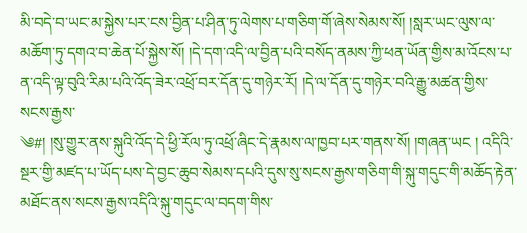མི་བདེ་བ་ཡང་མ་སྐྱེས་པར་ངས་བྱིན་པ་ཤིན་ཏུ་ལེགས་པ་གཅིག་གོ་ཞེས་སེམས་སོ། །སླར་ཡང་ལུས་ལ་མཆོག་ཏུ་དགའ་བ་ཆེན་པོ་སྐྱེས་སོ། །དེ་དག་འདི་ལ་བྱིན་པའི་བསོད་ནམས་ཀྱི་ཕན་ཡོན་གྱིས་མ་འོངས་པ་ན་འདི་ལྟ་བུའི་རིམ་པའི་འོད་ཟེར་འཕྲོ་བར་དོན་དུ་གཉེར་རོ། །དེ་ལ་དོན་དུ་གཉེར་བའི་རྒྱུ་མཚན་གྱིས་སངས་རྒྱས་
༄#། །སུ་གྱུར་ནས་སྐུའི་འོད་དེ་ཕྱི་རོལ་ཏུ་འཕྲོ་ཞིང་དེ་རྣམས་ལ་ཁྱབ་པར་གནས་སོ། །གཞན་ཡང ། འདིའི་སྔར་གྱི་མཛད་པ་ཡོད་པས་དེ་བྱང་ཆུབ་སེམས་དཔའི་དུས་སུ་སངས་རྒྱས་གཅིག་གི་སྐུ་གདུང་གི་མཆོད་རྟེན་མཐོང་ནས་སངས་རྒྱས་འདིའི་སྐུ་གདུང་ལ་བདག་གིས་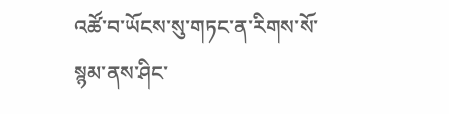འཚོ་བ་ཡོངས་སུ་གཏང་ན་རིགས་སོ་སྙམ་ནས་ཤིང་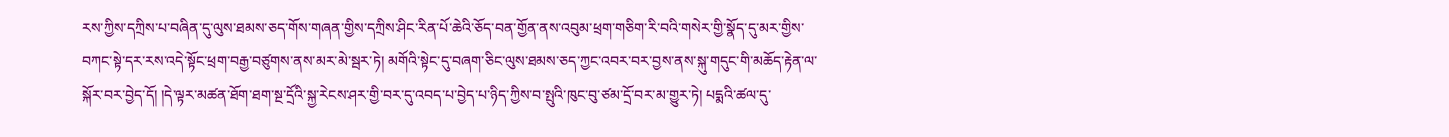རས་ཀྱིས་དཀྲིས་པ་བཞིན་དུ་ལུས་ཐམས་ཅད་གོས་གཞན་གྱིས་དཀྲིས་ཤིང་རིན་པོ་ཆེའི་ཅོད་བན་གྱོན་ནས་འབུམ་ཕྲག་གཅིག་རི་བའི་གསེར་གྱི་སྣོད་དུ་མར་གྱིས་བཀང་སྟེ་དར་རས་འདེ་སྟོང་ཕྲག་བརྒྱ་བཙུགས་ནས་མར་མེ་སྦར་ཏེ། མགོའི་སྟེང་དུ་བཞག་ཅིང་ལུས་ཐམས་ཅད་ཀྱང་འབར་བར་བྱས་ནས་སྐུ་གདུང་གི་མཆོད་རྟེན་ལ་སྐོར་བར་བྱེད་དོ། །དེ་ལྟར་མཚན་ཐོག་ཐག་སྔ་དྲོའི་སྐྱ་རེངས་ཤར་གྱི་བར་དུ་འབད་པ་བྱེད་པ་ཉིད་ཀྱིས་བ་སྤུའི་ཁུང་བུ་ཙམ་དྲོ་བར་མ་གྱུར་ཏེ། པདྨའི་ཚལ་དུ་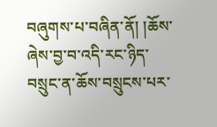བཞུགས་པ་བཞིན་ནོ། །ཆོས་ཞེས་བྱ་བ་འདི་རང་ཉིད་བསྲུང་ན་ཆོས་བསྲུངས་པར་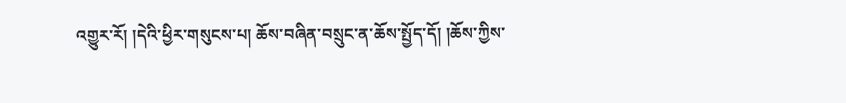འགྱུར་རོ། །དེའི་ཕྱིར་གསུངས་པ། ཆོས་བཞིན་བསྲུང་ན་ཆོས་སྤྱོད་དོ། །ཆོས་ཀྱིས་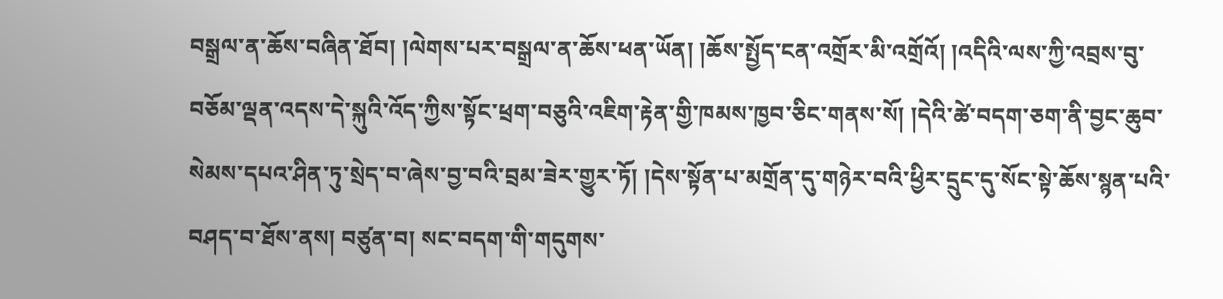བསྒྲལ་ན་ཆོས་བཞིན་ཐོབ། །ལེགས་པར་བསྒྲལ་ན་ཆོས་ཕན་ཡོན། །ཆོས་སྤྱོད་ངན་འགྲོར་མི་འགྲོའོ། །འདིའི་ལས་ཀྱི་འབྲས་བུ་
བཅོམ་ལྡན་འདས་དེ་སྐུའི་འོད་ཀྱིས་སྟོང་ཕྲག་བཅུའི་འཇིག་རྟེན་གྱི་ཁམས་ཁྱབ་ཅིང་གནས་སོ། །དེའི་ཚེ་བདག་ཅག་ནི་བྱང་ཆུབ་སེམས་དཔའ་ཤིན་ཏུ་སྲེད་བ་ཞེས་བྱ་བའི་བྲམ་ཟེར་གྱུར་ཏོ། །དེས་སྟོན་པ་མགྲོན་དུ་གཉེར་བའི་ཕྱིར་དྲུང་དུ་སོང་སྟེ་ཆོས་སྙན་པའི་བཤད་བ་ཐོས་ནས། བཙུན་བ། སང་བདག་གི་གདུགས་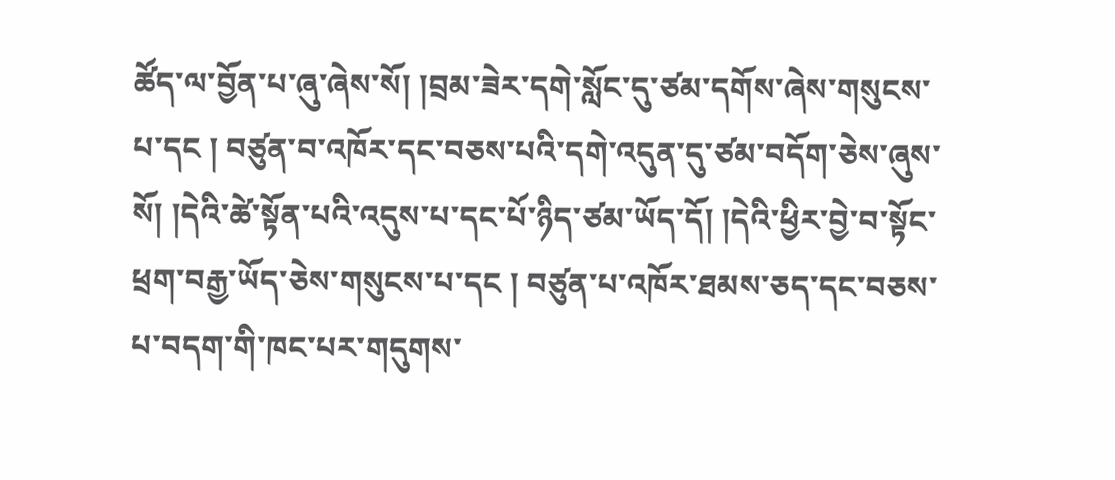ཚོད་ལ་བྱོན་པ་ཞུ་ཞེས་སོ། །བྲམ་ཟེར་དགེ་སློང་དུ་ཙམ་དགོས་ཞེས་གསུངས་པ་དང ། བཙུན་བ་འཁོར་དང་བཅས་པའི་དགེ་འདུན་དུ་ཙམ་བདོག་ཅེས་ཞུས་སོ། །དེའི་ཚེ་སྟོན་པའི་འདུས་པ་དང་པོ་ཉིད་ཙམ་ཡོད་དོ། །དེའི་ཕྱིར་བྱེ་བ་སྟོང་ཕྲག་བརྒྱ་ཡོད་ཅེས་གསུངས་པ་དང ། བཙུན་པ་འཁོར་ཐམས་ཅད་དང་བཅས་པ་བདག་གི་ཁང་པར་གདུགས་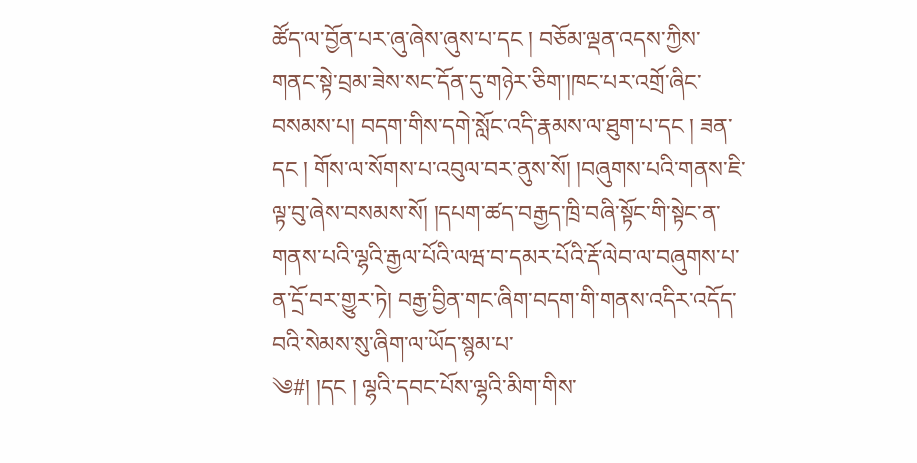ཚོད་ལ་བྱོན་པར་ཞུ་ཞེས་ཞུས་པ་དང ། བཅོམ་ལྡན་འདས་ཀྱིས་གནང་སྟེ་བྲམ་ཟེས་སང་དོན་དུ་གཉེར་ཅིག་།ཁང་པར་འགྲོ་ཞིང་བསམས་པ། བདག་གིས་དགེ་སློང་འདི་རྣམས་ལ་ཐུག་པ་དང ། ཟན་དང ། གོས་ལ་སོགས་པ་འབུལ་བར་ནུས་སོ། །བཞུགས་པའི་གནས་ཇི་ལྟ་བུ་ཞེས་བསམས་སོ། །དཔག་ཚད་བརྒྱད་ཁྲི་བཞི་སྟོང་གི་སྟེང་ན་གནས་པའི་ལྷའི་རྒྱལ་པོའི་ལཝ་བ་དམར་པོའི་རྡོ་ལེབ་ལ་བཞུགས་པ་ན་དྲོ་བར་གྱུར་ཏེ། བརྒྱ་བྱིན་གང་ཞིག་བདག་གི་གནས་འདིར་འདོད་བའི་སེམས་སུ་ཞིག་ལ་ཡོད་སྙམ་པ་
༄#། །དང ། ལྷའི་དབང་པོས་ལྷའི་མིག་གིས་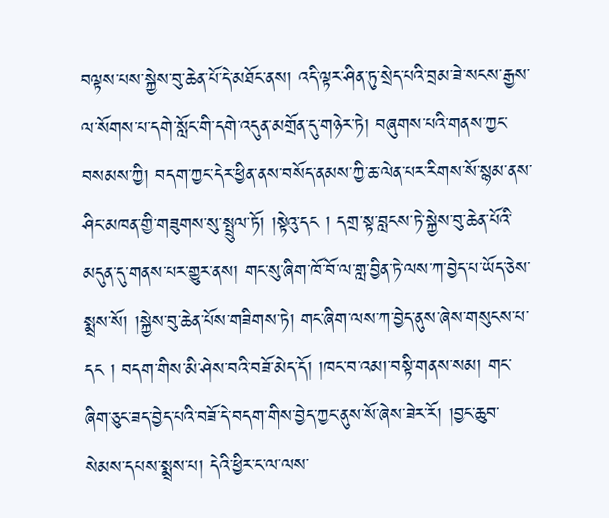བལྟས་པས་སྐྱེས་བུ་ཆེན་པོ་དེ་མཐོང་ནས། འདི་ལྟར་ཤིན་ཏུ་སྲེད་པའི་བྲམ་ཟེ་སངས་རྒྱས་ལ་སོགས་པ་དགེ་སློང་གི་དགེ་འདུན་མགྲོན་དུ་གཉེར་ཏེ། བཞུགས་པའི་གནས་ཀྱང་བསམས་ཀྱི། བདག་ཀྱང་དེར་ཕྱིན་ནས་བསོད་ནམས་ཀྱི་ཆ་ལེན་པར་རིགས་སོ་སྙམ་ནས་ཤིང་མཁན་གྱི་གཟུགས་སུ་སྤྲུལ་ཏོ། །སྟེའུ་དང ། དགྲ་སྟ་བླངས་ཏེ་སྐྱེས་བུ་ཆེན་པོའི་མདུན་དུ་གནས་པར་གྱུར་ནས། གང་སུ་ཞིག་ཁོ་བོ་ལ་གླ་བྱིན་ཏེ་ལས་ཀ་བྱེད་པ་ཡོད་ཅེས་སྨྲས་སོ། །སྐྱེས་བུ་ཆེན་པོས་གཟིགས་ཏེ། གང་ཞིག་ལས་ཀ་བྱེད་ནུས་ཞེས་གསུངས་པ་དང ། བདག་གིས་མི་ཤེས་བའི་བཟོ་མེད་དོ། །ཁང་བ་འམ།་བསྟི་གནས་སམ། གང་ཞིག་ཅུང་ཟད་བྱེད་པའི་བཟོ་དེ་བདག་གིས་བྱེད་ཀྱང་ནུས་སོ་ཞེས་ཟེར་རོ། །བྱང་ཆུབ་སེམས་དཔས་སྨྲས་པ། དེའི་ཕྱིར་ང་ལ་ལས་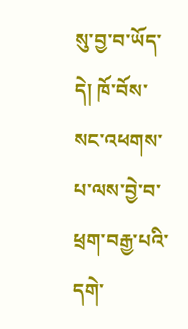སུ་བྱ་བ་ཡོད་དེ། ཁོ་བོས་སང་འཕགས་པ་ལས་བྱེ་བ་ཕྲག་བརྒྱ་པའི་དགེ་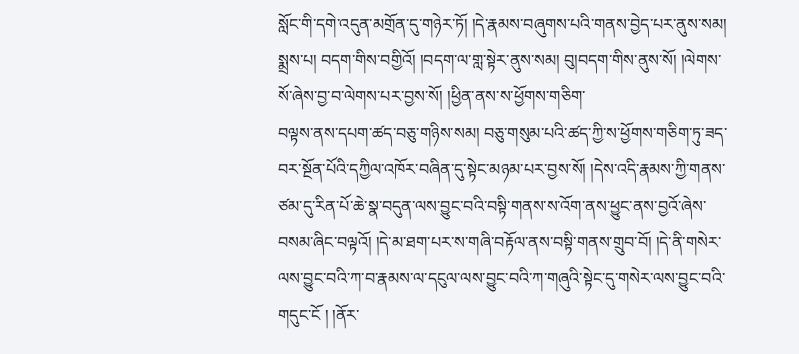སློང་གི་དགེ་འདུན་མགྲོན་དུ་གཉེར་ཏོ། །དེ་རྣམས་བཞུགས་པའི་གནས་བྱེད་པར་ནུས་སམ། སྨྲས་པ། བདག་གིས་བགྱིའོ། །བདག་ལ་གླ་སྟེར་ནུས་སམ། བུ།བདག་གིས་ནུས་སོ། །ལེགས་སོ་ཞེས་བྱ་བ་ལེགས་པར་བྱས་སོ། །ཕྱིན་ནས་ས་ཕྱོགས་གཅིག་
བལྟས་ནས་དཔག་ཚད་བཅུ་གཉིས་སམ། བཅུ་གསུམ་པའི་ཚད་ཀྱི་ས་ཕྱོགས་གཅིག་ཏུ་ཟད་བར་སྔོན་པོའི་དཀྱིལ་འཁོར་བཞིན་དུ་སྟེང་མཉམ་པར་བྱས་སོ། །དེས་འདི་རྣམས་ཀྱི་གནས་ཙམ་དུ་རིན་པོ་ཆེ་སྣ་བདུན་ལས་བྱུང་བའི་བསྟི་གནས་ས་འོག་ནས་ཕྱུང་ནས་བྱའོ་ཞེས་བསམ་ཞིང་བལྟའོ། །དེ་མ་ཐག་པར་ས་གཞི་བརྟོལ་ནས་བསྟི་གནས་གྲུབ་བོ། །དེ་ནི་གསེར་ལས་བྱུང་བའི་ཀ་བ་རྣམས་ལ་དངུལ་ལས་བྱུང་བའི་ཀ་གཞུའི་སྟེང་དུ་གསེར་ལས་བྱུང་བའི་གདུང་ངོ ། །ནོར་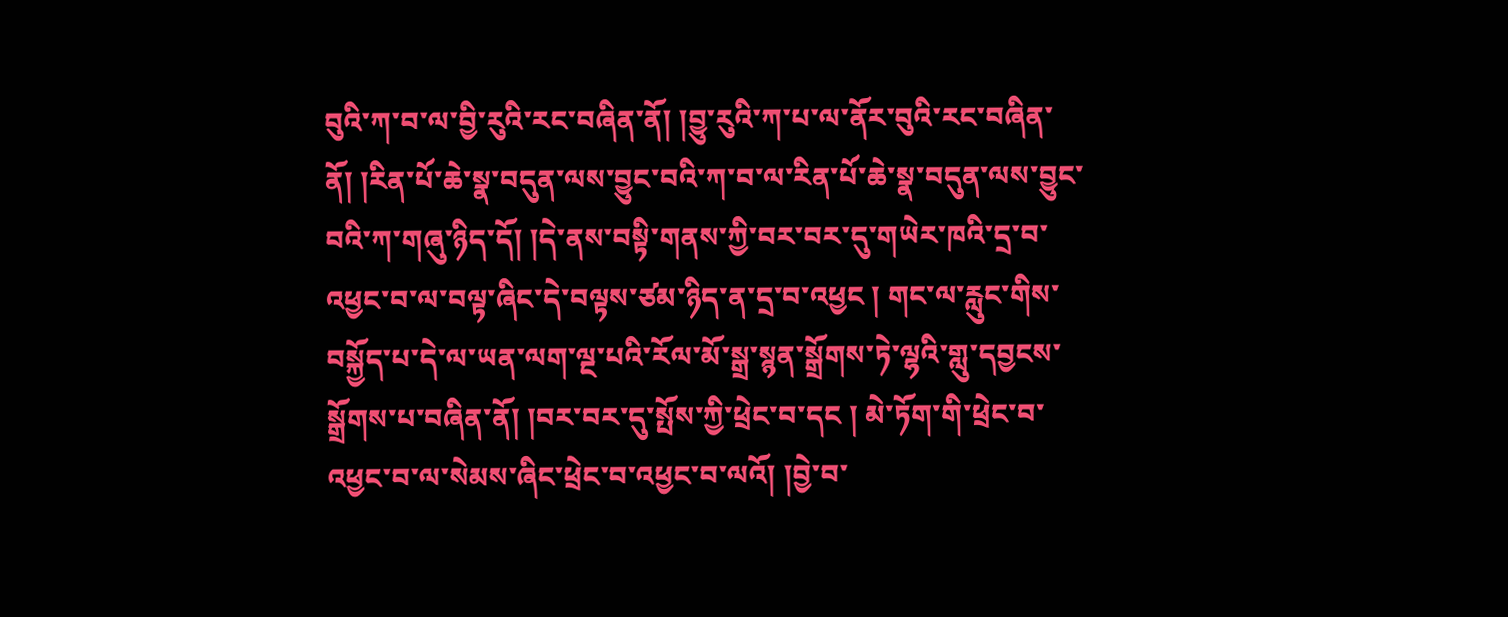བུའི་ཀ་བ་ལ་བྱི་རུའི་རང་བཞིན་ནོ། །བྱུ་རུའི་ཀ་པ་ལ་ནོར་བུའི་རང་བཞིན་ནོ། །རིན་པོ་ཆེ་སྣ་བདུན་ལས་བྱུང་བའི་ཀ་བ་ལ་རིན་པོ་ཆེ་སྣ་བདུན་ལས་བྱུང་བའི་ཀ་གཞུ་ཉིད་དོ། །དེ་ནས་བསྟི་གནས་ཀྱི་བར་བར་དུ་གཡེར་ཁའི་དྲ་བ་འཕྱང་བ་ལ་བལྟ་ཞིང་དེ་བལྟས་ཙམ་ཉིད་ན་དྲ་བ་འཕྱང ། གང་ལ་རླུང་གིས་བསྐྱོད་པ་དེ་ལ་ཡན་ལག་ལྔ་པའི་རོལ་མོ་སྒྲ་སྙན་སྒྲོགས་ཏེ་ལྷའི་གླུ་དབྱངས་སྒྲོགས་པ་བཞིན་ནོ། །བར་བར་དུ་སྤོས་ཀྱི་ཕྲེང་བ་དང ། མེ་ཏོག་གི་ཕྲེང་བ་འཕྱང་བ་ལ་སེམས་ཞིང་ཕྲེང་བ་འཕྱང་བ་ལའོ། །བྱེ་བ་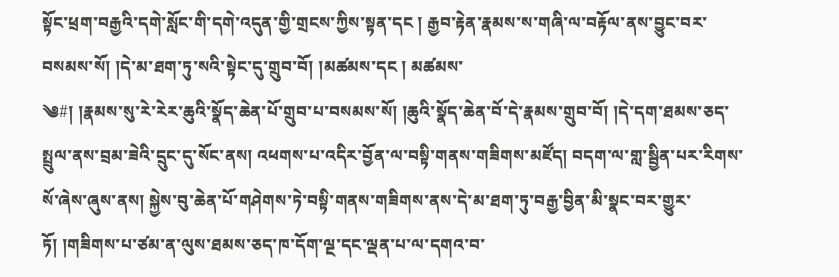སྟོང་ཕྲག་བརྒྱའི་དགེ་སློང་གི་དགེ་འདུན་གྱི་གྲངས་ཀྱིས་སྟན་དང ། རྒྱབ་རྟེན་རྣམས་ས་གཞི་ལ་བརྟོལ་ནས་བྱུང་བར་བསམས་སོ། །དེ་མ་ཐག་ཏུ་སའི་སྟེང་དུ་གྲུབ་བོ། །མཚམས་དང ། མཚམས་
༄#། །རྣམས་སུ་རེ་རེར་ཆུའི་སྣོད་ཆེན་པོ་གྲུབ་པ་བསམས་སོ། །ཆུའི་སྣོད་ཆེན་བོ་དེ་རྣམས་གྲུབ་བོ། །དེ་དག་ཐམས་ཅད་སྤྲུལ་ནས་བྲམ་ཟེའི་དྲུང་དུ་སོང་ནས། འཕགས་པ་འདིར་བྱོན་ལ་བསྟི་གནས་གཟིགས་མཛོད། བདག་ལ་གླ་སྦྱིན་པར་རིགས་སོ་ཞེས་ཞུས་ནས། སྐྱེས་བུ་ཆེན་པོ་གཤེགས་ཏེ་བསྟི་གནས་གཟིགས་ནས་དེ་མ་ཐག་ཏུ་བརྒྱ་བྱིན་མི་སྣང་བར་གྱུར་ཏོ། །གཟིགས་པ་ཙམ་ན་ལུས་ཐམས་ཅད་ཁ་དོག་ལྔ་དང་ལྡན་པ་ལ་དགའ་བ་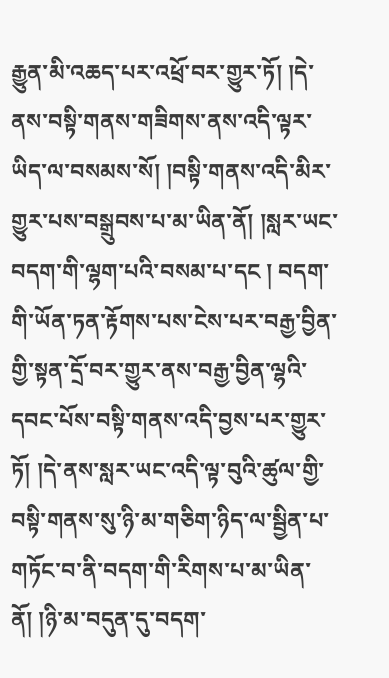རྒྱུན་མི་འཆད་པར་འཕྲོ་བར་གྱུར་ཏོ། །དེ་ནས་བསྟི་གནས་གཟིགས་ནས་འདི་ལྟར་ཡིད་ལ་བསམས་སོ། །བསྟི་གནས་འདི་མིར་གྱུར་པས་བསྒྲུབས་པ་མ་ཡིན་ནོ། །སླར་ཡང་བདག་གི་ལྷག་པའི་བསམ་པ་དང ། བདག་གི་ཡོན་ཏན་རྟོགས་པས་ངེས་པར་བརྒྱ་བྱིན་གྱི་སྟན་དྲོ་བར་གྱུར་ནས་བརྒྱ་བྱིན་ལྷའི་དབང་པོས་བསྟི་གནས་འདི་བྱས་པར་གྱུར་ཏོ། །དེ་ནས་སླར་ཡང་འདི་ལྟ་བུའི་ཚུལ་གྱི་བསྟི་གནས་སུ་ཉི་མ་གཅིག་ཉིད་ལ་སྦྱིན་པ་གཏོང་བ་ནི་བདག་གི་རིགས་པ་མ་ཡིན་ནོ། །ཉི་མ་བདུན་དུ་བདག་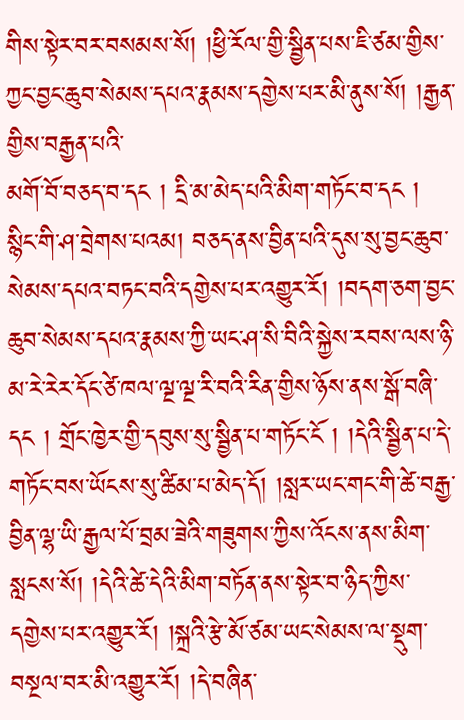གིས་སྟེར་བར་བསམས་སོ། །ཕྱི་རོལ་གྱི་སྦྱིན་པས་ཇི་ཙམ་གྱིས་ཀྱང་བྱང་ཆུབ་སེམས་དཔའ་རྣམས་དགྱེས་པར་མི་ནུས་སོ། །རྒྱན་གྱིས་བརྒྱན་པའི་
མགོ་བོ་བཅད་བ་དང ། དྲི་མ་མེད་པའི་མིག་གཏོང་བ་དང ། སྙིང་གི་ཤ་བྲེགས་པའམ། བཅད་ནས་བྱིན་པའི་དུས་སུ་བྱང་ཆུབ་སེམས་དཔའ་བཏང་བའི་དགྱེས་པར་འགྱུར་རོ། །བདག་ཅག་བྱང་ཆུབ་སེམས་དཔའ་རྣམས་ཀྱི་ཡང་ཤ་སི་བིའི་སྐྱེས་རབས་ལས་ཉི་མ་རེ་རེར་དོང་ཙེ་ཁལ་ལྔ་ལྔ་རི་བའི་རིན་གྱིས་ཉོས་ནས་སྒོ་བཞི་དང ། གྲོང་ཁྱེར་གྱི་དབུས་སུ་སྦྱིན་པ་གཏོང་ངོ ། །དེའི་སྦྱིན་པ་དེ་གཏོང་བས་ཡོངས་སུ་ཚིམ་པ་མེད་དོ། །སླར་ཡང་གང་གི་ཚེ་བརྒྱ་བྱིན་ལྷ་ཡི་རྒྱལ་པོ་བྲམ་ཟེའི་གཟུགས་ཀྱིས་འོངས་ནས་མིག་སླངས་སོ། །དེའི་ཚེ་དེའི་མིག་བཏོན་ནས་སྟེར་བ་ཉིད་ཀྱིས་དགྱེས་པར་འགྱུར་རོ། །སྐྲའི་རྩེ་མོ་ཙམ་ཡང་སེམས་ལ་སྡུག་བསྔལ་བར་མི་འགྱུར་རོ། །དེ་བཞིན་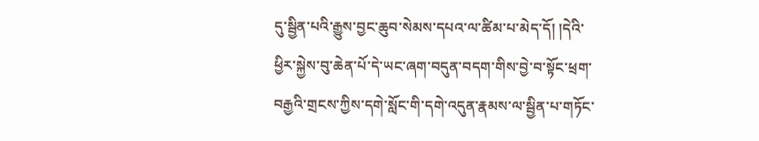དུ་སྦྱིན་པའི་རྒྱུས་བྱང་ཆུབ་སེམས་དཔའ་ལ་ཚིམ་པ་མེད་དོ། །དེའི་ཕྱིར་སྐྱེས་བུ་ཆེན་པོ་དེ་ཡང་ཞག་བདུན་བདག་གིས་བྱེ་བ་སྟོང་ཕྲག་བརྒྱའི་གྲངས་ཀྱིས་དགེ་སློང་གི་དགེ་འདུན་རྣམས་ལ་སྦྱིན་པ་གཏོང་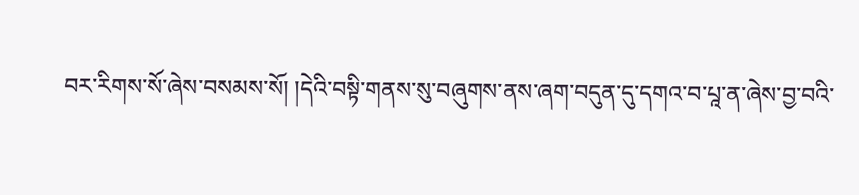བར་རིགས་སོ་ཞེས་བསམས་སོ། །དེའི་བསྟི་གནས་སུ་བཞུགས་ནས་ཞག་བདུན་དུ་དགའ་བ་པཱ་ན་ཞེས་བྱ་བའི་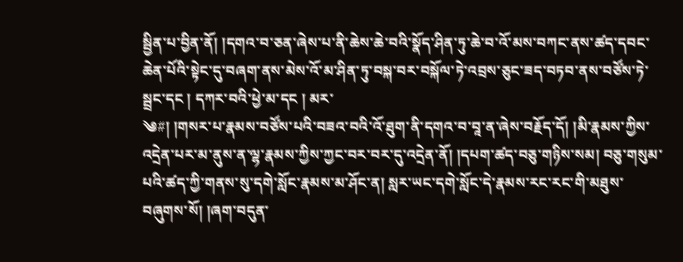སྦྱིན་པ་བྱིན་ནོ། །དགའ་བ་ཅན་ཞེས་པ་ནི་ཆེས་ཆེ་བའི་སྣོད་ཤིན་ཏུ་ཆེ་བ་འོ་མས་བཀང་ནས་ཚད་དབང་ཆེན་པོའི་སྟེང་དུ་བཞག་ནས་མེས་འོ་མ་ཤིན་ཏུ་བསྐ་བར་བསྐོལ་ཏེ་འབྲས་ཅུང་ཟད་བཏབ་ནས་བཙོས་ཏེ་སྦྲང་དང ། དཀར་བའི་ཕྱེ་མ་དང ། མར་
༄#། །གསར་པ་རྣམས་བཙོས་པའི་བཟའ་བའི་འོ་ཐུག་ནི་དགའ་བ་བཱ་ན་ཞེས་བརྗོད་དོ། །མི་རྣམས་ཀྱིས་འདྲེན་པར་མ་ནུས་ན་ལྷ་རྣམས་ཀྱིས་ཀྱང་བར་བར་དུ་འདྲེན་ནོ། །དཔག་ཚད་བཅུ་གཉིས་སམ། བཅུ་གསུམ་པའི་ཚད་ཀྱི་གནས་སུ་དགེ་སློང་རྣམས་མ་ཤོང་ན། སླར་ཡང་དགེ་སློང་དེ་རྣམས་རང་རང་གི་མཐུས་བཞུགས་སོ། །ཞག་བདུན་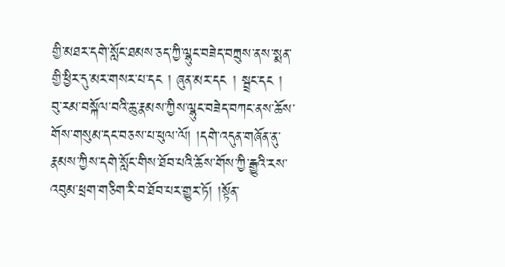གྱི་མཐར་དགེ་སློང་ཐམས་ཅད་ཀྱི་ལྷུང་བཟེད་བཀྲུས་ནས་སྨན་གྱི་ཕྱིར་དུ་མར་གསར་པ་དང ། ཞུན་མར་དང ། སྦྲང་དང ། བུ་རམ་བསྐོལ་བའི་ཆུ་རྣམས་ཀྱིས་ལྷུང་བཟེད་བཀང་ནས་ཆོས་གོས་གསུམ་དང་བཅས་པ་ཕུལ་ལོ། །དགེ་འདུན་གཞོན་ནུ་རྣམས་ཀྱིས་དགེ་སློང་གིས་ཐོབ་པའི་ཆོས་གོས་ཀྱི་རྒྱུའི་རས་འབུམ་ཕྲག་གཅིག་རི་བ་ཐོབ་པར་གྱུར་ཏོ། །སྟོན་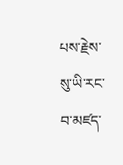པས་རྗེས་སུ་ཡི་རང་བ་མཛད་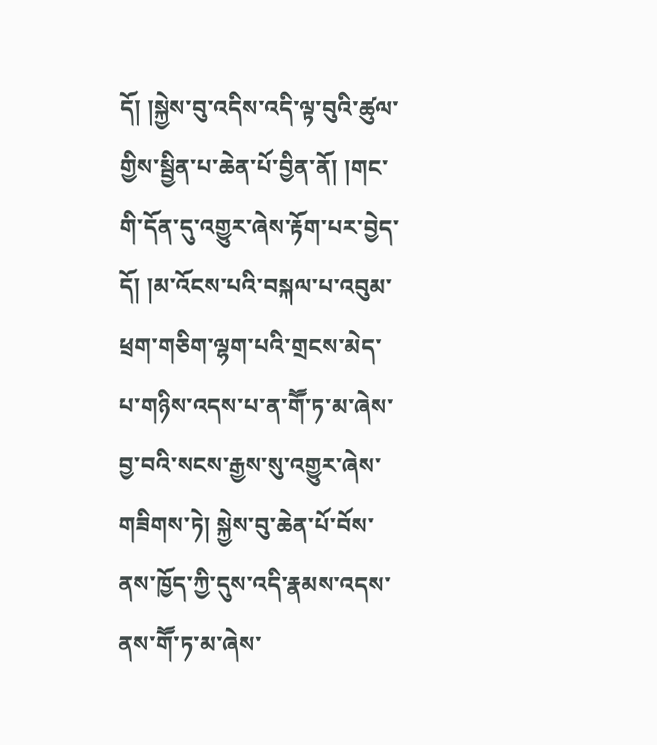དོ། །སྐྱེས་བུ་འདིས་འདི་ལྟ་བུའི་ཚུལ་གྱིས་སྦྱིན་པ་ཆེན་པོ་བྱིན་ནོ། །གང་གི་དོན་དུ་འགྱུར་ཞེས་རྟོག་པར་བྱེད་དོ། །མ་འོངས་པའི་བསྐལ་པ་འབུམ་ཕྲག་གཅིག་ལྷག་པའི་གྲངས་མེད་པ་གཉིས་འདས་པ་ན་གཽ་ཏ་མ་ཞེས་བྱ་བའི་སངས་རྒྱས་སུ་འགྱུར་ཞེས་གཟིགས་ཏེ། སྐྱེས་བུ་ཆེན་པོ་བོས་ནས་ཁྱོད་ཀྱི་དུས་འདི་རྣམས་འདས་ནས་གཽ་ཏ་མ་ཞེས་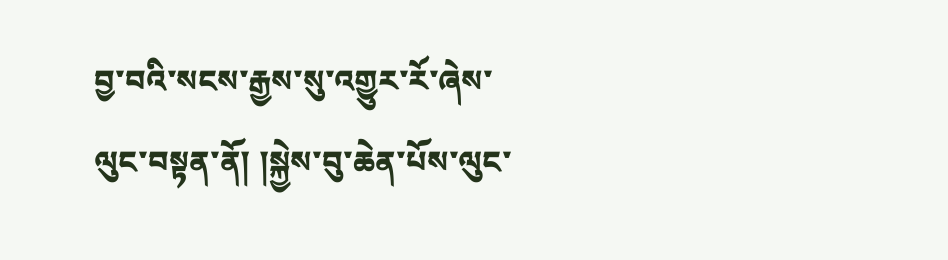བྱ་བའི་སངས་རྒྱས་སུ་འགྱུར་རོ་ཞེས་ལུང་བསྟན་ནོ། །སྐྱེས་བུ་ཆེན་པོས་ལུང་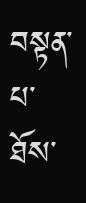བསྟན་པ་ཐོས་